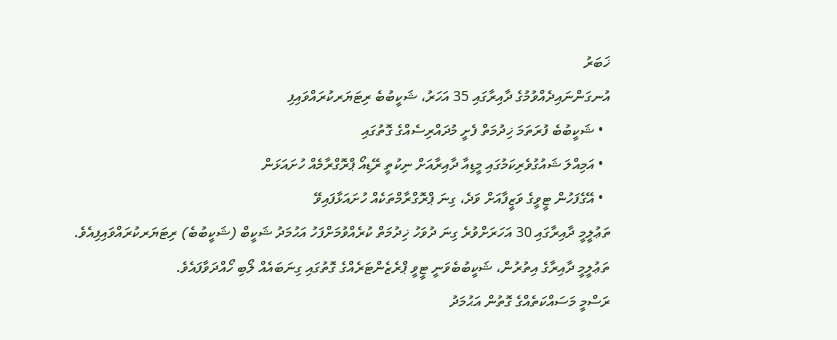ޚަބަރު
އުނގަންނައިދެއްވުމުގެ ދާއިރާގައި 35 އަހަރު، ޝަކީބުބެ ރިޓަޔަރކުރައްވައިފި
  • ޝަކީބުބެ ފުރަތަމަ ޚިދުމަތް ފެށީ މުދައްރިސެއްގެ ގޮތުގައި
  • އަމިއްލަ ޝައުގުވެރިކަމުގައި މީޑިއާ ދާއިރާއަށް ނިކުތީ ރޭޑިއޯ ޕްރޮގްރާމެއް ހުށައަޅަން
  • އޭގެފަހުން ޓީވީގެ ވަޒީފާއަށް ވަދެ، ގިނަ ޕްރޮގްރާމްތަކެއް ހުށައަޅާފައިވޭ
ތަޢުލީމީ ދާއިރާގައި 30 އަހަރަށްވުރެ ގިނަ ދުވަހު ޚިދުމަތް ކުރެއްވުމަށްފަހު އަޙުމަދު ޝަކީބް (ޝަކީބުބެ) ރިޓަޔަރކުރައްވައިފިއެވެ. ތަޢުލީމީ ދާއިރާގެ އިތުރުން، ޝަކީބުބެވަނީ ޓީވީ ޕްރެޒެންޓަރެއްގެ ގޮތުގައި ގިނަބައެއް ލޯބި ހޯއްދަވާފައެވެ.
ރަސްމީ މަސައްކަތެއްގެ ގޮތުން އަޙުމަދު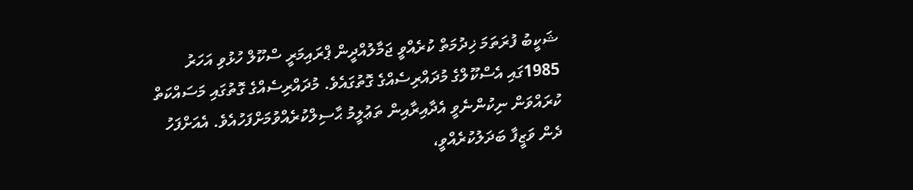ޝަކީބު ފުރަތަމަ ޚިދުމަތް ކުރެއްވީ ޖަމާލުއްދީން ޕްރައިމަރީ ސްކޫލް ހުޅުވި އަހަރު 1985ގައި އެސްކޫލްގެ މުދައްރިސެއްގެ ގޮތުގައެވެ. މުދައްރިސެއްގެ ގޮތުގައި މަސައްކަތް ކުރައްވަން ނިކުންނެވީ އެދާއިރާއިން ތަޢުލީމު ޙާސިލްކުރެއްވުމަށްފަހުއެވެ. އެއަށްފަހު ދެން ވަޒީފާ ބަދަލުކުރެއްވީ،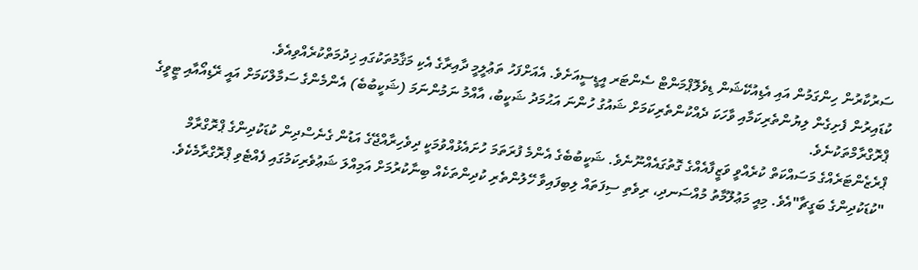ސަރުކާރުން ހިންގަމުން އައި އެޑިއުކޭޝަން ޑިވެލޮޕްމަންޓް ސެންޓަރ އީޑީސީއަށެވެ. އެއަށްފަހު ތަޢުލީމީ ދާއިރާގެ އެކި މަޤާމުތަކުގައި ޚިދުމަތްކުރެއްވިއެވެ.
ކުޑައިރުން ފެށިގެން ލިޔުންތެރިކަމާއި ވާހަކަ ދެއްކުންތެރިކަމަށް ޝައުގު ހުންނަ އަޙުމަދު ޝަކީބު، އާއްމު ނަމުންނަމަ (ޝަކީބުބެ) އެންމެންގެ ސަމާލްކަމަށް އައީ ރޭޑިއޯއާއި ޓީވީގެ ޕްރޮގްރާމްތަކުނެވެ.
ޕްރެޒެންޓަރެއްގެ މަސައްކަތް ކުރެއްވީ ވަޒީފާއެއްގެ ގޮތުގައެއްނޫނެވެ. ޝަކީބުބެގެ އެންމެ ފުރަތަމަ ހުށައެޅުއްވުމަކީ ދިވެހިރާއްޖޭގެ އަޑުން ގެނެސްދިން ކުޑަކުދިންގެ ޕްރޮގްރާމް "ކުޑަކުދިންގެ ބަގީޗާ"އެވެ. މިއީ މަޢުލޫމާތު މުއްސަނދި، ރިވެތި ސިފަތައް ލިބިފައިވާ ހޭލުންތެރި ކުދިންތަކެއް ބިނާކުރުމަށް އަމިއްލަ ޝަޢުވެރިކަމުގައި ފެއްޓެވި ޕްރޮގްރާމެކެވެ.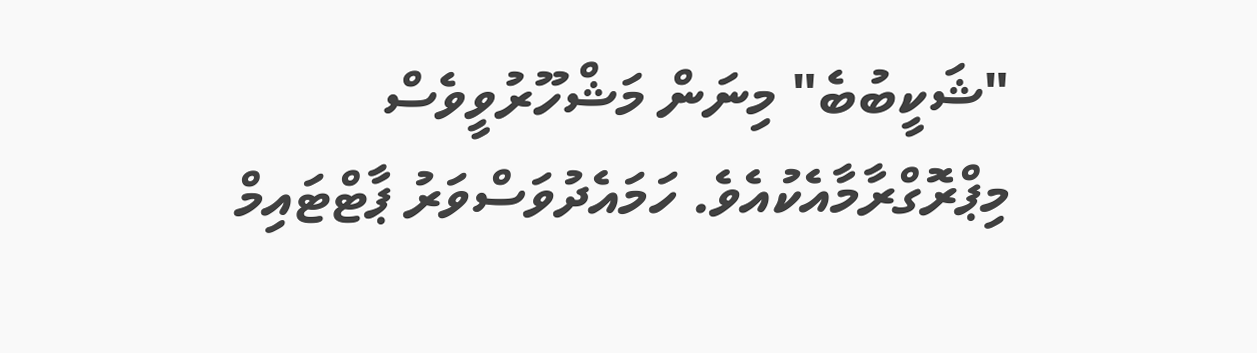"ޝަކީބުބެ" މިނަން މަޝްހޫރުވީވެސް މިޕްރޮގްރާމާއެކުއެވެ. ހަމައެދުވަސްވަރު ޕާޓްޓައިމް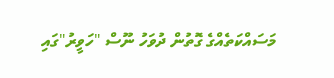މަސައްކަތެއްގެ ގޮތުން ދުވަހު ނޫސް "ހަވީރު"ގައި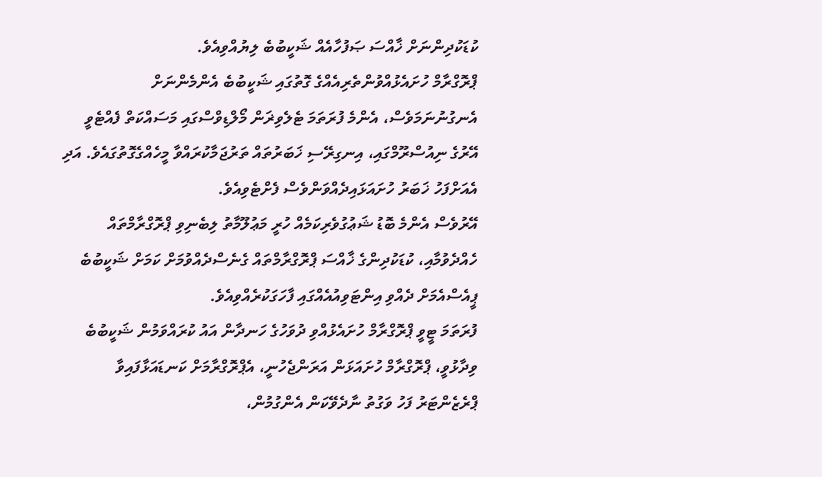ކުޑަކުދިންނަށް ޚާއްސަ ޞަފުހާއެއް ޝަކީބުބެ ލިޔުއްވިއެވެ.
ޕްރޮގްރާމް ހުށައެޅުއްވުންތެރިއެއްގެ ގޮތުގައި ޝަކީބުބެ އެންމެންނަށް އެނގުނުނަމަވެސް، އެންމެ ފުރަތަމަ ޓެލެވިޜަން މޯލްޑިވްސްގައި މަސައްކަތް ފެއްޓެވީ އޭރުގެ ނިއުސްރޫމްގައި، އިނގިރޭސި ޚަބަރުތައް ތަރުޖަމާކުރައްވާ މީހެއްގެގޮތުގައެވެ. އަދި އެއަށްފަހު ޚަބަރު ހުށައަޅައިދެއްވަންވެސް ފެށްޓެވިއެވެ.
އޭރުވެސް އެންމެ ބޮޑު ޝަޢުގުވެރިކަމެއް ހުރީ މަޢުލޫމާތު ލިބެނިވި ޕްރޮގްރާމްތައް ހެއްދެވުމާއި، ކުޑަކުދިންގެ ޚާއްސަ ޕްރޮގްރާމްތައް ގެނެސްދެއްވުމަށް ކަމަށް ޝަކީބުބެ ޕީއެސްއެމަށް ދެއްވި އިންޓަވިއުއެއްގައި ފާހަގަކުރެއްވިއެވެ.
ފުރަތަމަ ޓީވީ ޕްރޮގްރާމް ހުށައެޅުއްވި ދުވަހުގެ ހަނދާން އައު ކުރައްވަމުން ޝަކީބުބެ ވިދާޅުވީ، ޕްރޮގްރާމް ހުށައަޅަން އަރަންޖެހުނީ، އެޕްރޮގްރާމަށް ކަނޑައަޅާފައިވާ ޕްރެޒެންޓަރު ފަހު ވަގުތު ނާދެވޭކަން އެންގުމުން،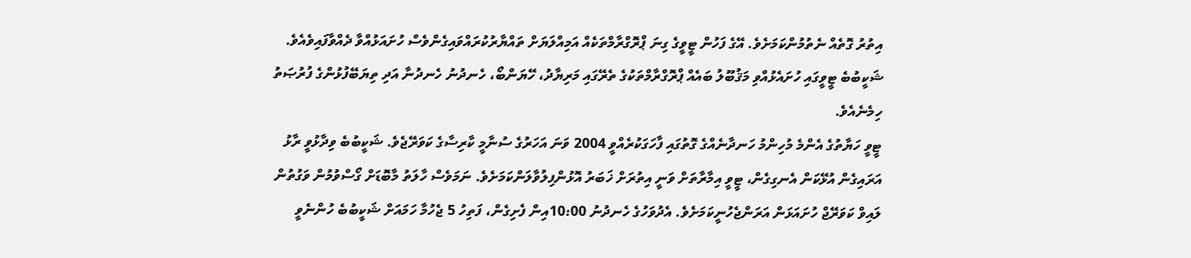އިތުރު ގޮތެއް ނެތުމުންކަމަށެވެ. އޭގެ ފަހުން ޓީވީގެ ގިނަ ޕްރޮގްރާމްތަކެއް އަމިއްލަޔަށް ތައްޔާރުކުރައްވައިގެންވެސް ހުށައަޅުއްވާ ދެއްވާފައިވެއެވެ. ޝަކީބުބެ ޓީވީގައި ހުށައެޅުއްވި މަޤުބޫލު ބައެއް ޕްރޮގްރާމްތަކުގެ ތެރޭގައި މަރިޔާދު، ހޭޔަންބޯ، ހެނދުނު ހެނދުނާ އަދި ތިޔަބޭފުޅުންގެ ފުރުޞަތު ހިމެނެއެވެ.
ޓީވީ ހަޔާތުގެ އެންމެ މުހިންމު ހަނދާނެއްގެ ގޮތުގައި ފާހަގަކުރެއްވީ 2004 ވަނަ އަހަރުގެ ސުނާމީ ކާރިސާގެ ކަވަރޭޖެވެ. ޝަކީބުބެ ވިދާޅުވީ ރާޅު އަރައިގެން އުޅޭކަން އެނގިގެން، ޓީވީ އިމާރާތަށް ވަނީ އިތުރަށް ޚަބަރު އޮޅުންފިލުވާލަންކަމަށެވެ. ނަމަވެސް ހާލަތު މާބޮޑަށް ގޯސްވުމުން ވަގުތުން ލައިވް ކަވަރޭޖް ހުށައަޅަން އަރަންޖެހުނީކަމަށެވެ. އެދުވަހުގެ ހެނދުނު 10:00އިން ފެށިގެން، ފަތިހު 5 ޖެހުމާ ހަމައަށް ޝަކީބުބެ ހުންނެވީ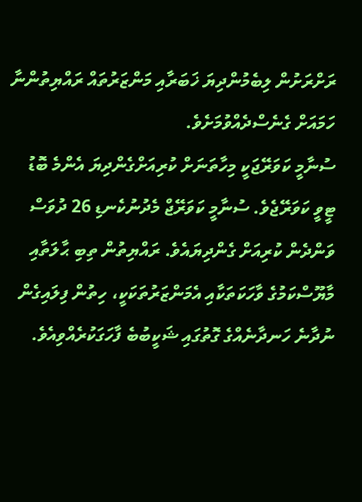ރަށްރަށުން ލިބެމުންދިޔަ ޚަބަރާއި މަންޒަރުތައް ރައްޔިތުންނާ ހަމައަށް ގެނެސްދެއްވުމަށެވެ.
ސުނާމީ ކަވަރޭޖަކީ މިހާތަނަށް ކުރިއަށްގެންދިޔަ އެންމެ ބޮޑު ޓީވީ ކަވަރޭޖެވެ. ސުނާމީ ކަވަރޭޖް މެދުނުކެނޑި 26 ދުވަސް ވަންދެން ކުރިއަށް ގެންދިޔައެވެ. ރައްޔިތުން ތިބި ޙާލަތާއި މާޔޫސްކަމުގެ ވާހަކަތަކާއި އެމަންޒަރުތަކަކީ، ހިތުން ފިލައިގެން ނުދާނެ ހަނދާނެއްގެ ގޮތުގައި ޝަކީބުބެ ފާހަގަކުރެއްވިއެވެ.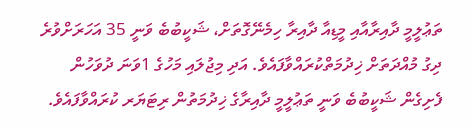ތަޢުލީމީ ދާއިރާއާއި މީޑިއާ ދާއިރާ ހިމެނޭގޮތަށް، ޝަކީބުބެ ވަނީ 35 އަހަރަށްވުރެ ދިގު މުއްދަތަށް ޚިދުމަތްކުރައްވާފައެވެ. އަދި މިޖުލައި މަހުގެ 1ވަނަ ދުވަހުން ފެށިގެން ޝަކީބުބެ ވަނީ ތަޢުލީމީ ދާއިރާގެ ޚިދުމަތުން ރިޓަޔަރ ކުރައްވާފައެވެ.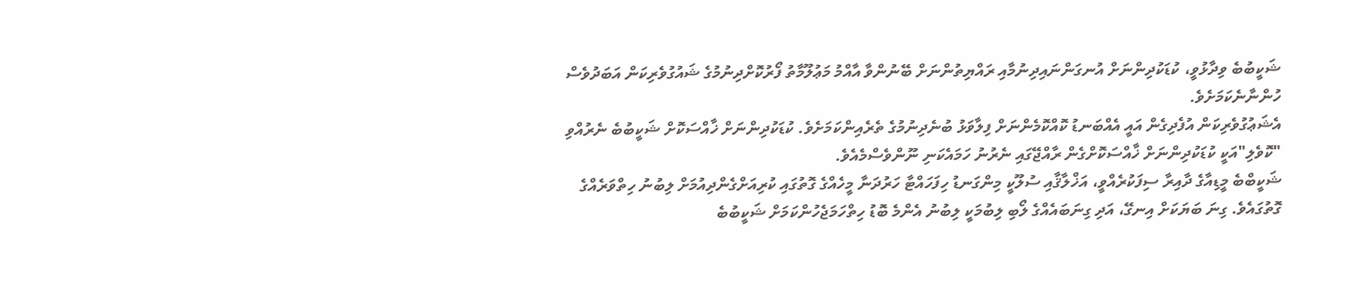ޝަކީބުބެ ވިދާޅުވީ، ކުޑަކުދިންނަށް އުނގަންނައިދިނުމާއި ރައްޔިތުންނަށް ބޭނުންވާ އާއްމު މަޢުލޫމާތު ފޯރުކޮށްދިނުމުގެ ޝައުގުވެރިކަން އަބަދުވެސް ހުންނާނެކަމަށެވެ.
އެޝަޢުގުވެރިކަން އުފެދިގެން އައީ އެއްބަނޑު ކޮއްކޮމެންނަށް ފިލާވަޅު ބުނެދިނުމުގެ ތެރެއިންކަމަށެވެ. ކުޑަކުދިންނަށް ޚާއްސަކޮށް ޝަކީބުބެ ނެރުއްވި "ކޮވެލި"އަކީ ކުޑަކުދިންނަށް ޚާއްސަކޮށްގެން ރާއްޖޭގައި ނެރުނު ހަމައެކަނި ނޫންވެސްމެއެވެ.
ޝަކީބްބެ މީޑިއާގެ ދާއިރާ ސިފަކުރެއްވީ، އަޚްލާޤާއި ސުލޫކީ މިންގަނޑު ހިފަހައްޓާ ހަރުދަނާ މީހެއްގެ ގޮތުގައި ކުރިއަށްގެންދިއުމަށް ލިބުނު ހިތްވަރެއްގެ ގޮތުގައެވެ. ގިނަ ބަޔަކަށް އިނގޭ، އަދި ގިނަބައެއްގެ ލޯބި ލިބުމަކީ ލިބުނު އެންމެ ބޮޑު ހިތްހަމަޖެހުންކަމަށް ޝަކީބުބެ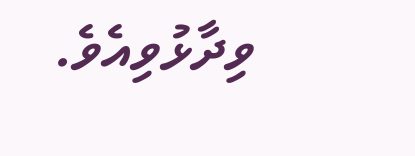ވިދާޅުވިއެވެ.